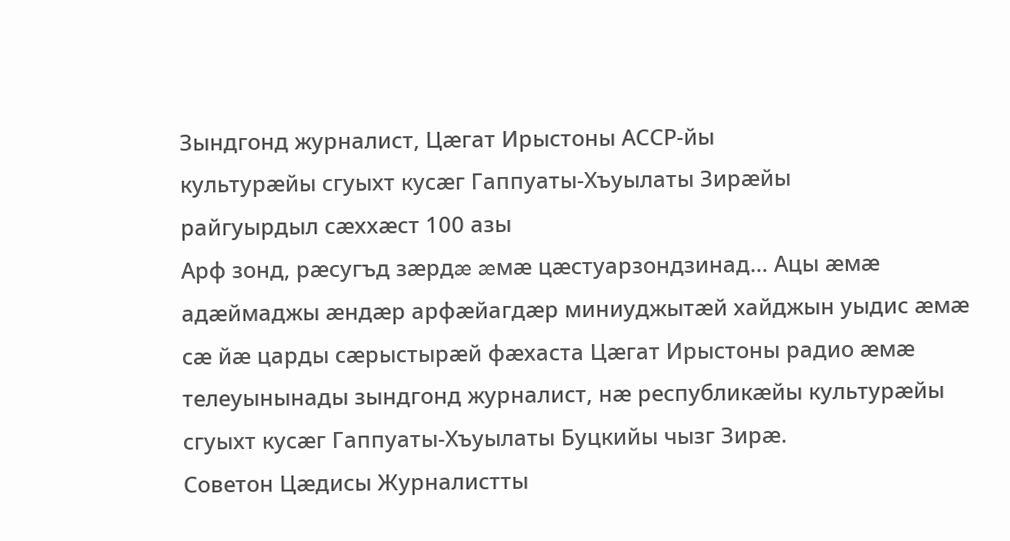Зындгонд журналист, Цæгат Ирыстоны АССР-йы
культурæйы сгуыхт кусæг Гаппуаты-Хъуылаты Зирæйы
райгуырдыл сæххæст 100 азы
Арф зонд, рæсугъд зæрдæ æмæ цæстуарзондзинад… Ацы æмæ адæймаджы æндæр арфæйагдæр миниуджытæй хайджын уыдис æмæ сæ йæ царды сæрыстырæй фæхаста Цæгат Ирыстоны радио æмæ телеуынынады зындгонд журналист, нæ республикæйы культурæйы сгуыхт кусæг Гаппуаты-Хъуылаты Буцкийы чызг Зирæ.
Советон Цæдисы Журналистты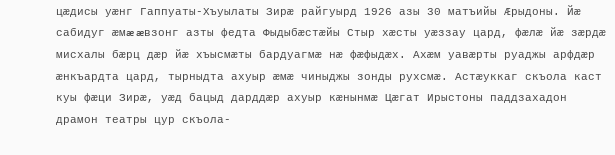цæдисы уæнг Гаппуаты-Хъуылаты Зирæ райгуырд 1926 азы 30 матъийы Æрыдоны. Йæ сабидуг æмæ æвзонг азты федта Фыдыбæстæйы Стыр хæсты уæззау цард, фæлæ йæ зæрдæ мисхалы бæрц дæр йæ хъысмæты бардуагмæ нæ фæфыдæх. Ахæм уавæрты руаджы арфдæр æнкъардта цард, тырныдта ахуыр æмæ чиныджы зонды рухсмæ. Астæуккаг скъола каст куы фæци Зирæ, уæд бацыд дарддæр ахуыр кæнынмæ Цæгат Ирыстоны паддзахадон драмон театры цур скъола-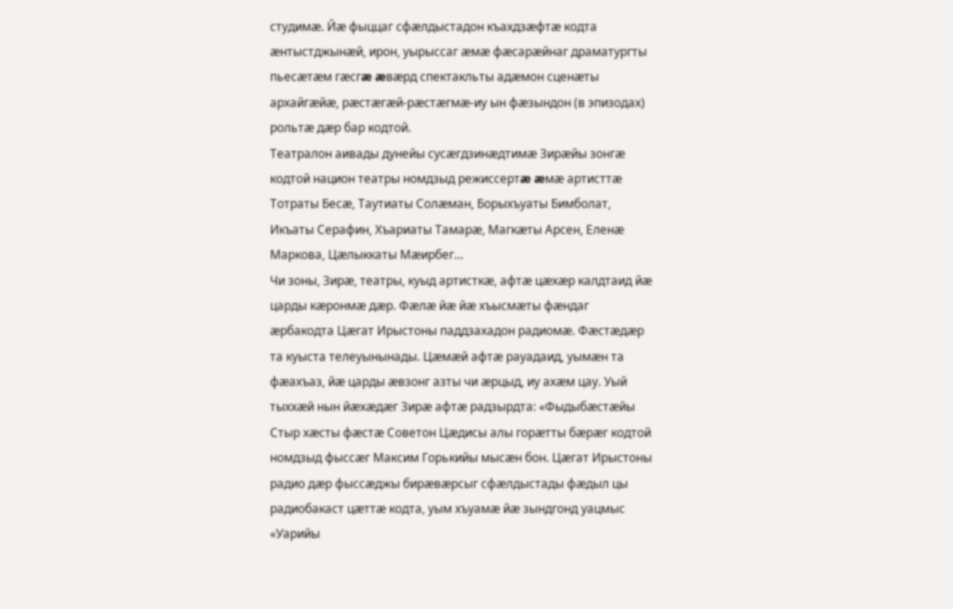студимæ. Йæ фыццаг сфæлдыстадон къахдзæфтæ кодта æнтыстджынæй, ирон, уырыссаг æмæ фæсарæйнаг драматургты пьесæтæм гæсгæ æвæрд спектакльты адæмон сценæты архайгæйæ, рæстæгæй-рæстæгмæ-иу ын фæзындон (в эпизодах) рольтæ дæр бар кодтой.
Театралон аивады дунейы сусæгдзинæдтимæ Зирæйы зонгæ кодтой национ театры номдзыд режиссертæ æмæ артисттæ Тотраты Бесæ, Таутиаты Солæман, Борыхъуаты Бимболат, Икъаты Серафин, Хъариаты Тамарæ, Магкæты Арсен, Еленæ Маркова, Цæлыккаты Мæирбег…
Чи зоны, Зирæ, театры, куыд артисткæ, афтæ цæхæр калдтаид йæ царды кæронмæ дæр. Фæлæ йæ йæ хъысмæты фæндаг æрбакодта Цæгат Ирыстоны паддзахадон радиомæ. Фæстæдæр та куыста телеуынынады. Цæмæй афтæ рауадаид, уымæн та фæахъаз, йæ царды æвзонг азты чи æрцыд, иу ахæм цау. Уый тыххæй нын йæхæдæг Зирæ афтæ радзырдта: «Фыдыбæстæйы Стыр хæсты фæстæ Советон Цæдисы алы горæтты бæрæг кодтой номдзыд фыссæг Максим Горькийы мысæн бон. Цæгат Ирыстоны радио дæр фыссæджы бирæвæрсыг сфæлдыстады фæдыл цы радиобакаст цæттæ кодта, уым хъуамæ йæ зындгонд уацмыс «Уарийы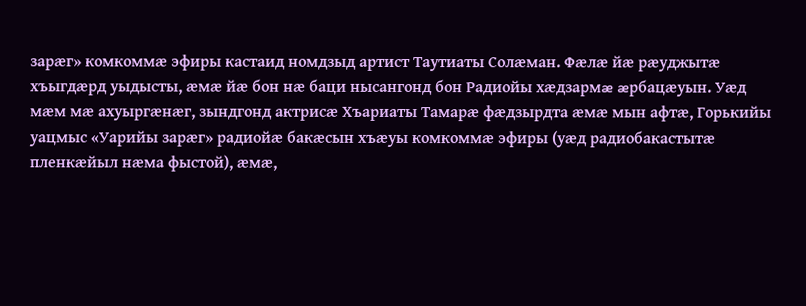зарæг» комкоммæ эфиры кастаид номдзыд артист Таутиаты Солæман. Фæлæ йæ рæуджытæ хъыгдæрд уыдысты, æмæ йæ бон нæ баци нысангонд бон Радиойы хæдзармæ æрбацæуын. Уæд мæм мæ ахуыргæнæг, зындгонд актрисæ Хъариаты Тамарæ фæдзырдта æмæ мын афтæ, Горькийы уацмыс «Уарийы зарæг» радиойæ бакæсын хъæуы комкоммæ эфиры (уæд радиобакастытæ пленкæйыл нæма фыстой), æмæ,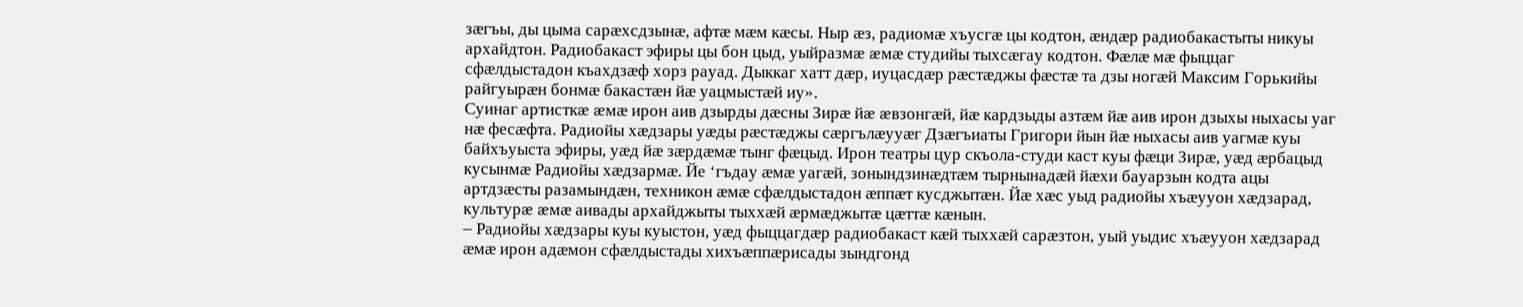зæгъы, ды цыма сарæхсдзынæ, афтæ мæм кæсы. Ныр æз, радиомæ хъусгæ цы кодтон, æндæр радиобакастыты никуы архайдтон. Радиобакаст эфиры цы бон цыд, уыйразмæ æмæ студийы тыхсæгау кодтон. Фæлæ мæ фыццаг сфæлдыстадон къахдзæф хорз рауад. Дыккаг хатт дæр, иуцасдæр рæстæджы фæстæ та дзы ногæй Максим Горькийы райгуырæн бонмæ бакастæн йæ уацмыстæй иу».
Суинаг артисткæ æмæ ирон аив дзырды дæсны Зирæ йæ æвзонгæй, йæ кардзыды азтæм йæ аив ирон дзыхы ныхасы уаг нæ фесæфта. Радиойы хæдзары уæды рæстæджы сæргълæууæг Дзæгъиаты Григори йын йæ ныхасы аив уагмæ куы байхъуыста эфиры, уæд йæ зæрдæмæ тынг фæцыд. Ирон театры цур скъола-студи каст куы фæци Зирæ, уæд æрбацыд кусынмæ Радиойы хæдзармæ. Йе ‘гъдау æмæ уагæй, зонындзинæдтæм тырнынадæй йæхи бауарзын кодта ацы артдзæсты разамындæн, техникон æмæ сфæлдыстадон æппæт кусджытæн. Йæ хæс уыд радиойы хъæууон хæдзарад, культурæ æмæ аивады архайджыты тыххæй æрмæджытæ цæттæ кæнын.
– Радиойы хæдзары куы куыстон, уæд фыццагдæр радиобакаст кæй тыххæй сарæзтон, уый уыдис хъæууон хæдзарад æмæ ирон адæмон сфæлдыстады хихъæппæрисады зындгонд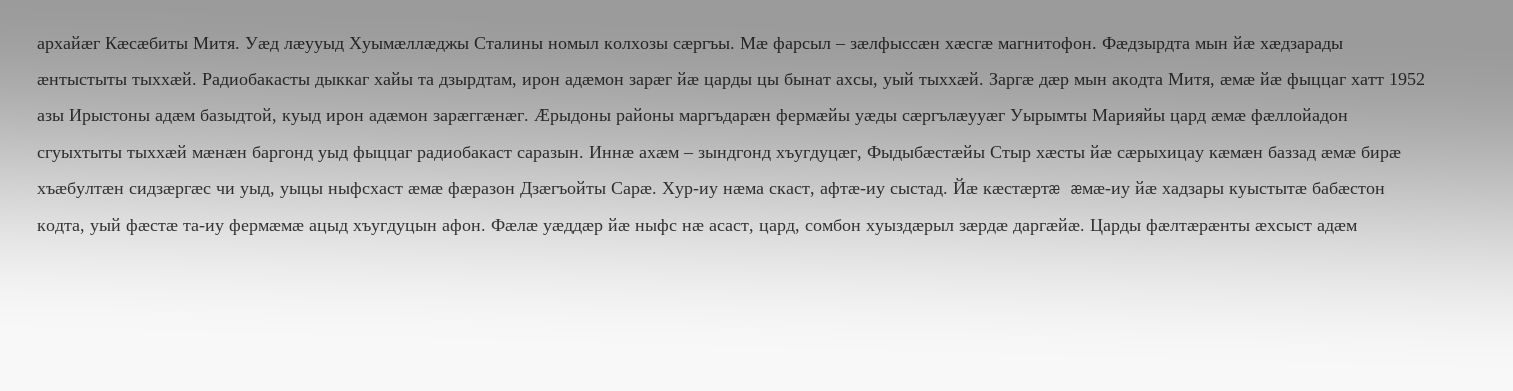архайæг Кæсæбиты Митя. Уæд лæууыд Хуымæллæджы Сталины номыл колхозы сæргъы. Мæ фарсыл – зæлфыссæн хæсгæ магнитофон. Фæдзырдта мын йæ хæдзарады æнтыстыты тыххæй. Радиобакасты дыккаг хайы та дзырдтам, ирон адæмон зарæг йæ царды цы бынат ахсы, уый тыххæй. Заргæ дæр мын акодта Митя, æмæ йæ фыццаг хатт 1952 азы Ирыстоны адæм базыдтой, куыд ирон адæмон зарæггæнæг. Æрыдоны районы маргъдарæн фермæйы уæды сæргълæууæг Уырымты Марияйы цард æмæ фæллойадон сгуыхтыты тыххæй мæнæн баргонд уыд фыццаг радиобакаст саразын. Иннæ ахæм – зындгонд хъугдуцæг, Фыдыбæстæйы Стыр хæсты йæ сæрыхицау кæмæн баззад æмæ бирæ хъæбултæн сидзæргæс чи уыд, уыцы ныфсхаст æмæ фæразон Дзæгъойты Сарæ. Хур-иу нæма скаст, афтæ-иу сыстад. Йæ кæстæртæ æмæ-иу йæ хадзары куыстытæ бабæстон кодта, уый фæстæ та-иу фермæмæ ацыд хъугдуцын афон. Фæлæ уæддæр йæ ныфс нæ асаст, цард, сомбон хуыздæрыл зæрдæ даргæйæ. Царды фæлтæрæнты æхсыст адæм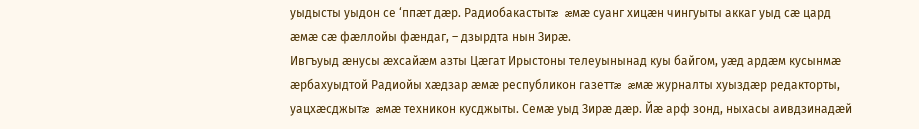уыдысты уыдон се ‘ппæт дæр. Радиобакастытæ æмæ суанг хицæн чингуыты аккаг уыд сæ цард æмæ сæ фæллойы фæндаг, – дзырдта нын Зирæ.
Ивгъуыд æнусы æхсайæм азты Цæгат Ирыстоны телеуынынад куы байгом, уæд ардæм кусынмæ æрбахуыдтой Радиойы хæдзар æмæ республикон газеттæ æмæ журналты хуыздæр редакторты, уацхæсджытæ æмæ техникон кусджыты. Семæ уыд Зирæ дæр. Йæ арф зонд, ныхасы аивдзинадæй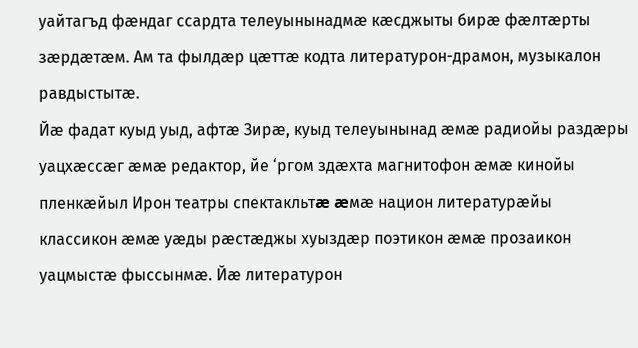уайтагъд фæндаг ссардта телеуынынадмæ кæсджыты бирæ фæлтæрты зæрдæтæм. Ам та фылдæр цæттæ кодта литературон-драмон, музыкалон равдыстытæ.
Йæ фадат куыд уыд, афтæ Зирæ, куыд телеуынынад æмæ радиойы раздæры уацхæссæг æмæ редактор, йе ‘ргом здæхта магнитофон æмæ кинойы пленкæйыл Ирон театры спектакльтæ æмæ национ литературæйы классикон æмæ уæды рæстæджы хуыздæр поэтикон æмæ прозаикон уацмыстæ фыссынмæ. Йæ литературон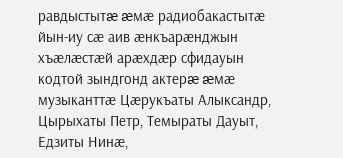равдыстытæ æмæ радиобакастытæ йын-иу сæ аив æнкъарæнджын хъæлæстæй арæхдæр сфидауын кодтой зындгонд актерæ æмæ музыканттæ Цæрукъаты Алыксандр, Цырыхаты Петр, Темыраты Дауыт, Едзиты Нинæ,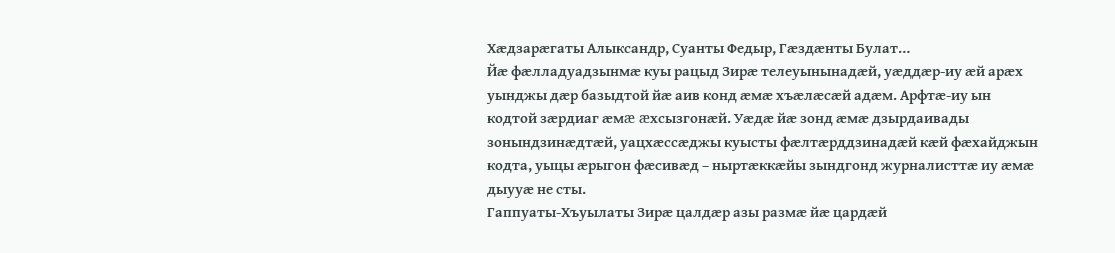Хæдзарæгаты Алыксандр, Суанты Федыр, Гæздæнты Булат…
Йæ фæлладуадзынмæ куы рацыд Зирæ телеуынынадæй, уæддæр-иу æй арæх уынджы дæр базыдтой йæ аив конд æмæ хъæлæсæй адæм. Арфтæ-иу ын кодтой зæрдиаг æмæ æхсызгонæй. Уæдæ йæ зонд æмæ дзырдаивады зонындзинæдтæй, уацхæссæджы куысты фæлтæрддзинадæй кæй фæхайджын кодта, уыцы æрыгон фæсивæд – ныртæккæйы зындгонд журналисттæ иу æмæ дыууæ не сты.
Гаппуаты-Хъуылаты Зирæ цалдæр азы размæ йæ цардæй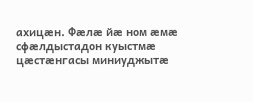ахицæн. Фæлæ йæ ном æмæ сфæлдыстадон куыстмæ цæстæнгасы миниуджытæ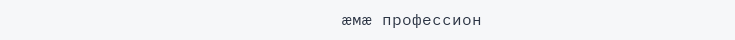æмæ профессион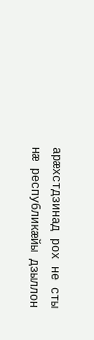арæхстдзинад рох не сты нæ республикæйы дзыллон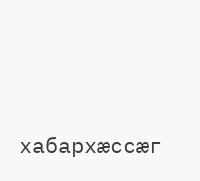хабархæссæг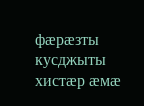фæрæзты кусджыты хистæр æмæ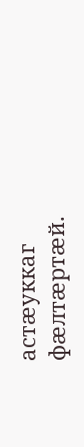астæуккаг фæлтæртæй.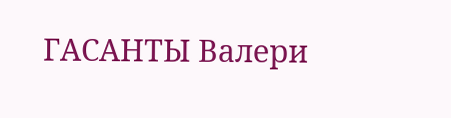ГАСАНТЫ Валери